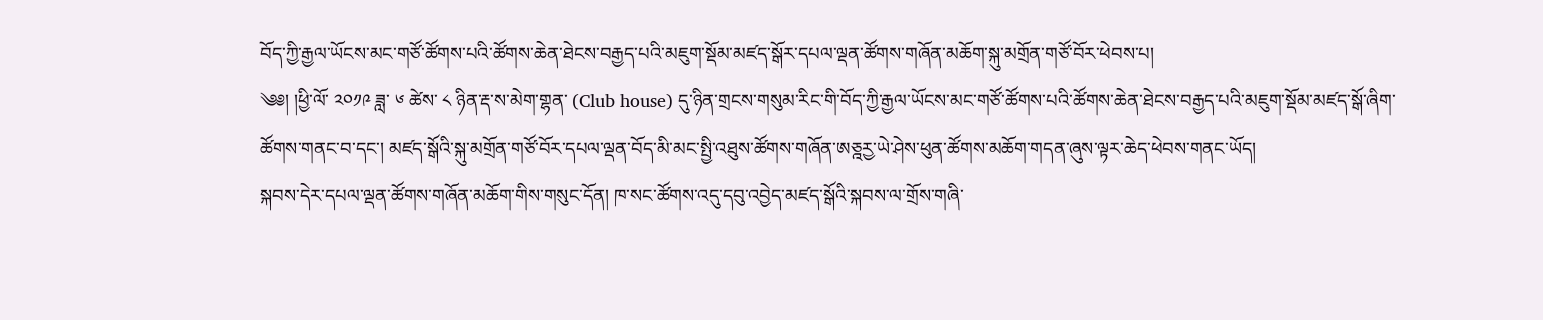བོད་ཀྱི་རྒྱལ་ཡོངས་མང་གཙོ་ཚོགས་པའི་ཚོགས་ཆེན་ཐེངས་བརྒྱད་པའི་མཇུག་སྡོམ་མཛད་སྒོར་དཔལ་ལྡན་ཚོགས་གཞོན་མཆོག་སྐུ་མགྲོན་གཙོ་བོར་ཕེབས་པ།
༄༅། །ཕྱི་ལོ་ ༢༠༡༩ ཟླ་ ༦ ཚེས་ ༨ ཉིན་རྡ་ས་མེག་གྷན་ (Club house) དུ་ཉིན་གྲངས་གསུམ་རིང་གི་བོད་ཀྱི་རྒྱལ་ཡོངས་མང་གཙོ་ཚོགས་པའི་ཚོགས་ཆེན་ཐེངས་བརྒྱད་པའི་མཇུག་སྡོམ་མཛད་སྒོ་ཞིག་ཚོགས་གནང་བ་དང་། མཛད་སྒོའི་སྐུ་མགྲོན་གཙོ་བོར་དཔལ་ལྡན་བོད་མི་མང་སྤྱི་འཐུས་ཚོགས་གཞོན་ཨཅྰརྱ་ཡེ་ཤེས་ཕུན་ཚོགས་མཆོག་གདན་ཞུས་ལྟར་ཆེད་ཕེབས་གནང་ཡོད།
སྐབས་དེར་དཔལ་ལྡན་ཚོགས་གཞོན་མཆོག་གིས་གསུང་དོན། ཁ་སང་ཚོགས་འདུ་དབུ་འབྱེད་མཛད་སྒོའི་སྐབས་ལ་གྲོས་གཞི་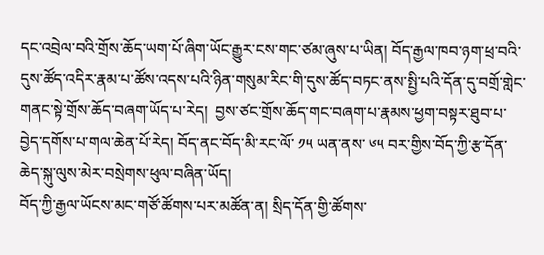དང་འབྲེལ་བའི་གྲོས་ཆོད་ཡག་པོ་ཞིག་ཡོང་རྒྱུར་ངས་གང་ཙམ་ཞུས་པ་ཡིན། བོད་རྒྱལ་ཁབ་ཉག་ཕྲ་བའི་དུས་ཚོད་འདིར་རྣམ་པ་ཚོས་འདས་པའི་ཉིན་གསུམ་རིང་གི་དུས་ཚོད་བཏང་ནས་སྤྱི་པའི་དོན་དུ་བགྲོ་གླེང་གནང་སྟེ་གྲོས་ཆོད་བཞག་ཡོད་པ་རེད།  བྱས་ཙང་གྲོས་ཆོད་གང་བཞག་པ་རྣམས་ཕྱག་བསྟར་ཐུབ་པ་བྱེད་དགོས་པ་གལ་ཆེན་པོ་རེད། བོད་ནང་བོད་མི་རང་ལོ་ ༡༥ ཡན་ནས་ ༦༥ བར་གྱིས་བོད་ཀྱི་རྩ་དོན་ཆེད་སྐུ་ལུས་མེར་བསྲེགས་ཕུལ་བཞིན་ཡོད།
བོད་ཀྱི་རྒྱལ་ཡོངས་མང་གཙོ་ཚོགས་པར་མཚོན་ན། སྲིད་དོན་གྱི་ཚོགས་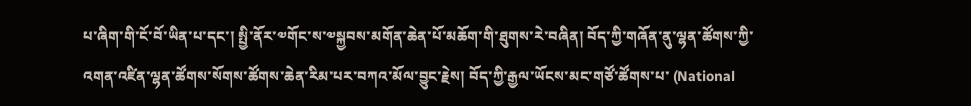པ་ཞིག་གི་ངོ་བོ་ཡིན་པ་དང་། སྤྱི་ནོར་༧གོང་ས་༧སྐྱབས་མགོན་ཆེན་པོ་མཆོག་གི་ཐུགས་རེ་བཞིན། བོད་ཀྱི་གཞོན་ནུ་ལྷན་ཚོགས་ཀྱི་འགན་འཛིན་ལྷན་ཚོགས་སོགས་ཚོགས་ཆེན་རིམ་པར་བཀའ་མོལ་བྱུང་རྗེས། བོད་ཀྱི་རྒྱལ་ཡོངས་མང་གཙོ་ཚོགས་པ་ (National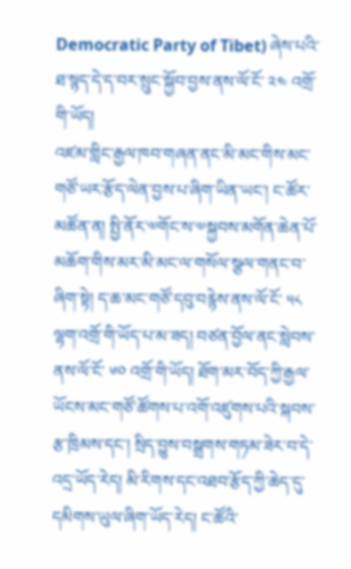Democratic Party of Tibet) ཞེས་པའི་ཐ་སྙད་དེ་ད་བར་སྲུང་སྐྱོབ་བྱས་ནས་ལོ་ངོ་ ༢༤ འགྲོ་གི་ཡོད།
འཛམ་གླིང་རྒྱལ་ཁབ་གཞན་ནང་མི་མང་གིས་མང་གཙོ་ཡར་རྩོད་ལེན་བྱས་པ་ཞིག་ཡིན་ཡང་། ང་ཚོར་མཚོན་ན། སྤྱི་ནོར་༧གོང་ས་༧སྐྱབས་མགོན་ཆེན་པོ་མཆོག་གིས་མར་མི་མང་ལ་གསོལ་སྩལ་གནང་བ་ཞིག་སྟེ། ད་ཆ་མང་གཙོ་དབུ་བརྙེས་ནས་ལོ་ངོ་ ༥༨ ལྷག་འགྲོ་གི་ཡོད་པ་མ་ཟད། བཙན་བྱོལ་ནང་སླེབས་ནས་ལོ་ངོ་ ༦༠ འགྲོ་གི་ཡོད། ཐོག་མར་བོད་ཀྱི་རྒྱལ་ཡོངས་མང་གཙོ་ཚོགས་པ་འགོ་འཛུགས་པའི་སྐབས་རྩ་ཁྲིམས་དང་། སྲིད་བྱུས་བསྒྲགས་གཏམ་ཟེར་བ་དེ་འདྲ་ཡོད་རེད། མི་རིགས་དང་འཐབ་རྩོད་ཀྱི་ཆེད་དུ་དམིགས་ཡུལ་ཞིག་ཡོད་རེད། ང་ཚོའི་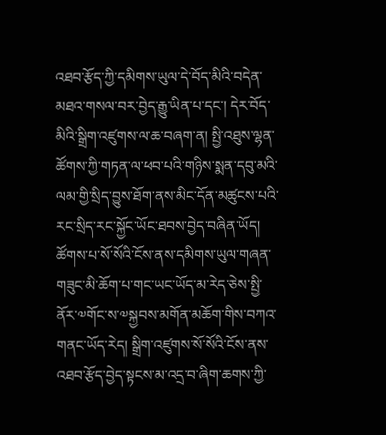འཐབ་རྩོད་ཀྱི་དམིགས་ཡུལ་དེ་བོད་མིའི་བདེན་མཐའ་གསལ་བར་བྱེད་རྒྱུ་ཡིན་པ་དང་། དེར་བོད་མིའི་སྒྲིག་འཛུགས་ལ་ཆ་བཞག་ན། སྤྱི་འཐུས་ལྷན་ཚོགས་ཀྱི་གཏན་ལ་ཕབ་པའི་གཉིས་སྨན་དབུ་མའི་ལམ་གྱི་སྲིད་བྱུས་ཐོག་ནས་མིང་དོན་མཚུངས་པའི་རང་སྲིད་རང་སྐྱོང་ཡོང་ཐབས་བྱེད་བཞིན་ཡོད། ཚོགས་པ་སོ་སོའི་ངོས་ནས་དམིགས་ཡུལ་གཞན་གཟུང་མི་ཆོག་པ་གང་ཡང་ཡོད་མ་རེད་ཅེས་སྤྱི་ནོར་༧གོང་ས་༧སྐྱབས་མགོན་མཆོག་གིས་བཀའ་གནང་ཡོད་རེད། སྒྲིག་འཛུགས་སོ་སོའི་ངོས་ནས་འཐབ་རྩོད་བྱེད་སྟངས་མ་འདྲ་བ་ཞིག་ཆགས་ཀྱི་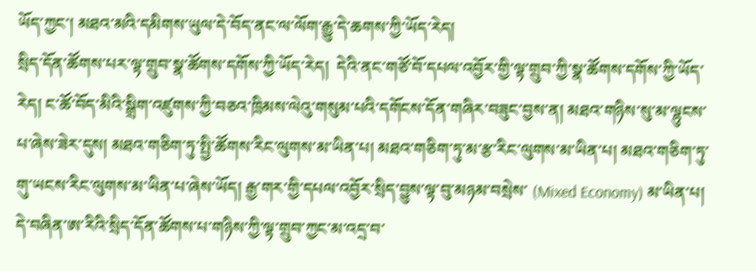ཡོད་ཀྱང་། མཐའ་མའི་དམིགས་ཡུལ་དེ་བོད་ནང་ལ་ལོག་རྒྱུ་དེ་ཆགས་ཀྱི་ཡོད་རེད།
སྲིད་དོན་ཚོགས་པར་ལྟ་གྲུབ་སྣ་ཚོགས་དགོས་ཀྱི་ཡོད་རེད།  དེའི་ནང་གཙོ་བོ་དཔལ་འབྱོར་གྱི་ལྟ་གྲུབ་ཀྱི་སྣ་ཚོགས་དགོས་ཀྱི་ཡོད་རེད། ང་ཚོ་བོད་མིའི་སྒྲིག་འཛུགས་ཀྱི་བཅའ་ཁྲིམས་ལེའུ་གསུམ་པའི་དགོངས་དོན་གཞིར་བཟུང་བྱས་ན། མཐའ་གཉིས་སུ་མ་ལྷུངས་པ་ཞེས་ཟེར་དུས། མཐའ་གཅིག་ཏུ་སྤྱི་ཚོགས་རིང་ལུགས་མ་ཡིན་པ། མཐའ་གཅིག་ཏུ་མ་རྩ་རིང་ལུགས་མ་ཡིན་པ། མཐའ་གཅིག་ཏུ་གུ་ཡངས་རིང་ལུགས་མ་ཡིན་པ་ཞེས་ཡོད། རྒྱ་གར་གྱི་དཔལ་འབྱོར་སྲིད་བྱུས་ལྟ་བུ་མཉམ་བསྲེས་ (Mixed Economy) མ་ཡིན་པ།  དེ་བཞིན་ཨ་རིའི་སྲིད་དོན་ཚོགས་པ་གཉིས་ཀྱི་ལྟ་གྲུབ་ཀྱང་མ་འདྲ་བ་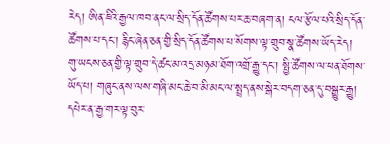རེད། ཨིན་ཇིའི་རྒྱལ་ཁབ་ནང་ལ་སྲིད་དོན་ཚོགས་པར་ཆ་བཞག་ན། ངལ་རྩོལ་པའི་སྲིད་དོན་ཚོགས་པ་དང་། རྙིང་ཞེན་ཅན་གྱི་སྲིད་དོན་ཚོགས་པ་སོགས་ལྟ་གྲུབ་སྣ་ཚོགས་ཡོད་རེད། གུ་ཡངས་ཅན་གྱི་ལྟ་གྲུབ་དེ་ཚང་མ་འདྲ་མཉམ་ཐོག་འགྲོ་རྒྱུ་དང་། སྤྱི་ཚོགས་ལ་ཕན་ཐོགས་ཡོད་པ། གཞུང་ནས་ལས་གཞི་མང་ཆེ་བ་མི་མང་ལ་སྤྲད་ནས་སྒེར་བདག་ཅན་དུ་བསྒྱུར་རྒྱུ།  དཔེར་ན་རྒྱ་གར་ལྟ་བུར་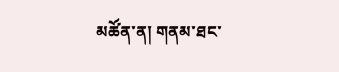མཚོན་ན། གནམ་ཐང་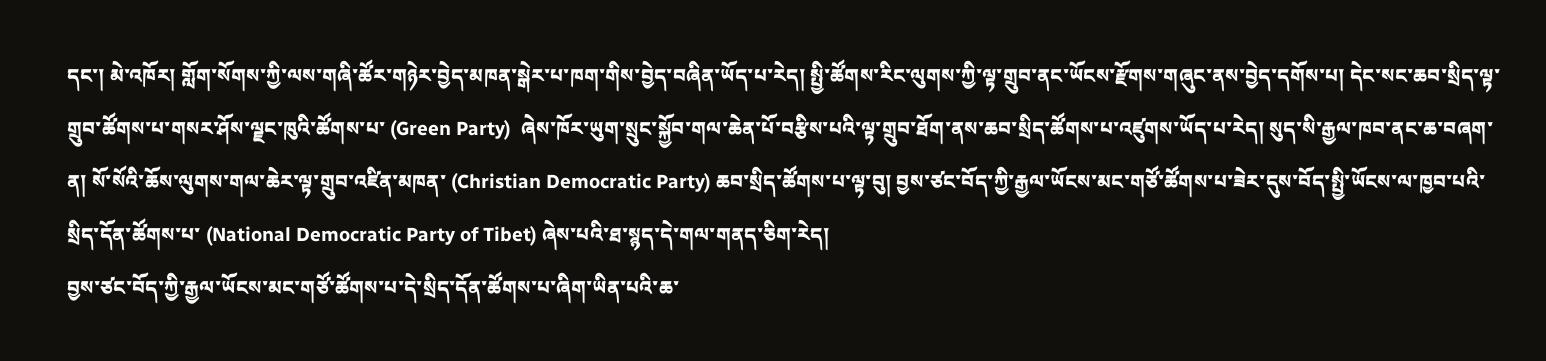དང་། མེ་འཁོར། གློག་སོགས་ཀྱི་ལས་གཞི་ཚོར་གཉེར་བྱེད་མཁན་སྒེར་པ་ཁག་གིས་བྱེད་བཞིན་ཡོད་པ་རེད། སྤྱི་ཚོགས་རིང་ལུགས་ཀྱི་ལྟ་གྲུབ་ནང་ཡོངས་རྫོགས་གཞུང་ནས་བྱེད་དགོས་པ། དེང་སང་ཆབ་སྲིད་ལྟ་གྲུབ་ཚོགས་པ་གསར་ཤོས་ལྗང་ཁུའི་ཚོགས་པ་ (Green Party)  ཞེས་ཁོར་ཡུག་སྲུང་སྐྱོབ་གལ་ཆེན་པོ་བརྩིས་པའི་ལྟ་གྲུབ་ཐོག་ནས་ཆབ་སྲིད་ཚོགས་པ་འཛུགས་ཡོད་པ་རེད། སུད་སི་རྒྱལ་ཁབ་ནང་ཆ་བཞག་ན། སོ་སོའི་ཆོས་ལུགས་གལ་ཆེར་ལྟ་གྲུབ་འཛིན་མཁན་ (Christian Democratic Party) ཆབ་སྲིད་ཚོགས་པ་ལྟ་བུ། བྱས་ཙང་བོད་ཀྱི་རྒྱལ་ཡོངས་མང་གཙོ་ཚོགས་པ་ཟེར་དུས་བོད་སྤྱི་ཡོངས་ལ་ཁྱབ་པའི་སྲིད་དོན་ཚོགས་པ་ (National Democratic Party of Tibet) ཞེས་པའི་ཐ་སྙད་དེ་གལ་གནད་ཅིག་རེད།
བྱས་ཙང་བོད་ཀྱི་རྒྱལ་ཡོངས་མང་གཙོ་ཚོགས་པ་དེ་སྲིད་དོན་ཚོགས་པ་ཞིག་ཡིན་པའི་ཆ་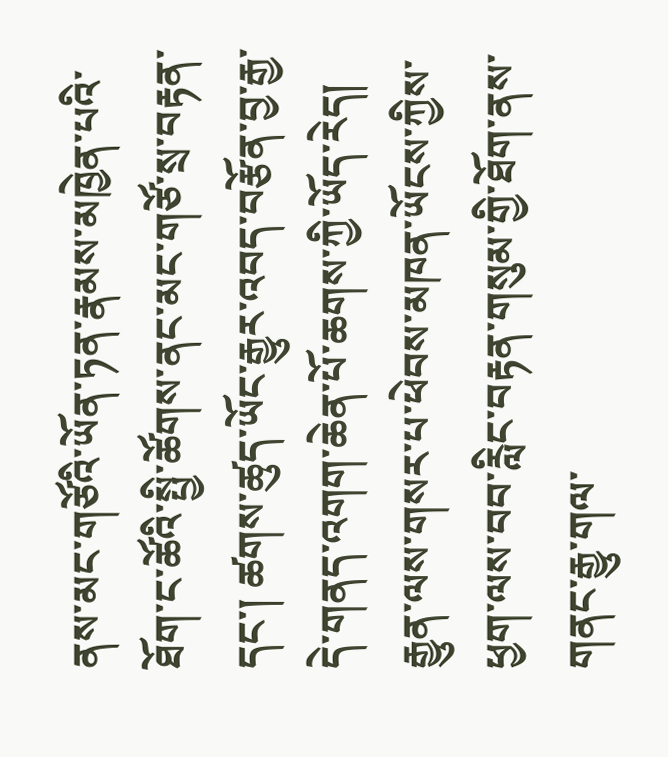ནས་མང་གཙོའི་ཡོན་ཏན་རྣམས་མཁྱེན་པའི་ཐོག་ང་ཚོའི་སྤྱི་ཚོགས་ནང་མང་གཙོ་སྲ་བརྟན་དང་། ཚགས་ཚུད་ཡོང་རྒྱུར་འབད་བརྩོན་བྱ་རྒྱ་དེ་གནད་འགག་ཆེན་པོ་ཆགས་ཀྱི་ཡོད་རེད། རྒྱུན་ལས་གསར་པ་ཕེབས་མཁན་ཡོངས་ཀྱིས་ཕྱག་ལས་བབ་རླིང་བརྟན་གསུམ་གྱི་ཐོག་ནས་གནང་རྒྱུ་གལ་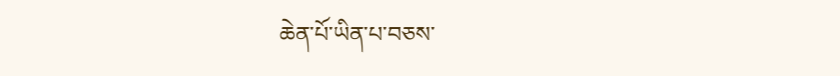ཆེན་པོ་ཡིན་པ་བཅས་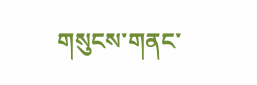གསུངས་གནང་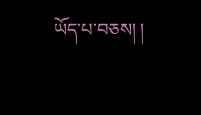ཡོད་པ་བཅས། །